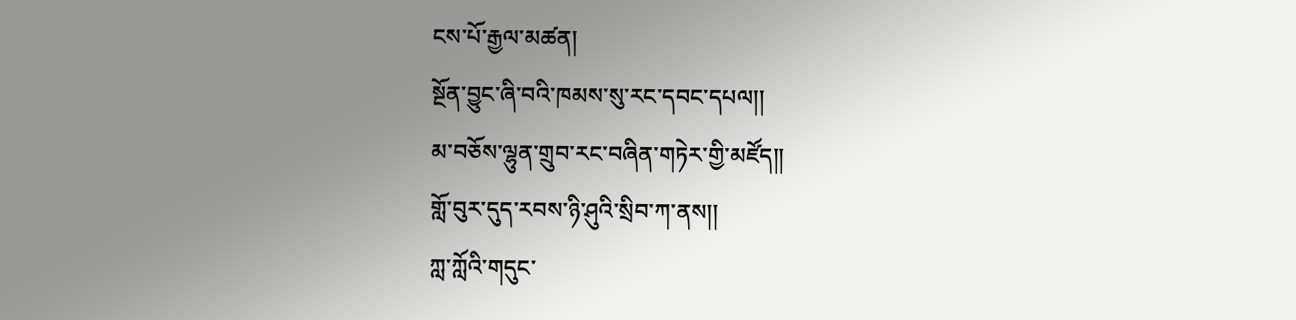ངས་པོ་རྒྱལ་མཚན།
སྔོན་བྱུང་ཞི་བའི་ཁམས་སུ་རང་དབང་དཔལ།།
མ་བཅོས་ལྷུན་གྲུབ་རང་བཞིན་གཏེར་གྱི་མཛོད།།
གློ་བུར་དུད་རབས་ཉི་ཤུའི་སྲིབ་ཀ་ནས།།
ཀླ་ཀློའི་གདུང་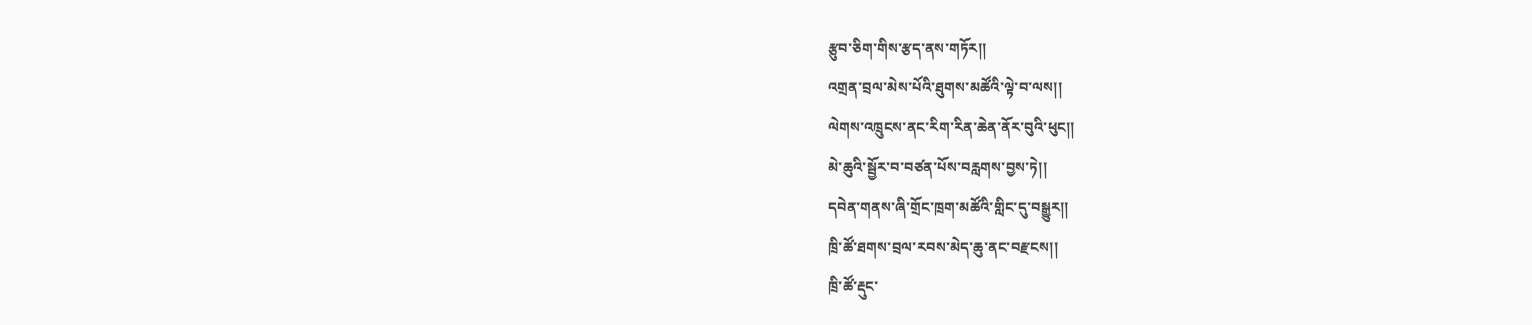རྩུབ་ཅིག་གིས་རྩད་ནས་གཏོར།།
འགྲན་བྲལ་མེས་པོའི་ཐུགས་མཚོའི་ལྟེ་བ་ལས།།
ལེགས་འཁྲུངས་ནང་རིག་རིན་ཆེན་ནོར་བུའི་ཕུང།།
མེ་ཆུའི་སྦྱོར་བ་བཙན་པོས་བརླགས་བྱས་ཏེ།།
དབེན་གནས་ཞི་གྲོང་ཁྲག་མཚོའི་གླིང་དུ་བསྒྱུར།།
ཁྲི་ཚོ་ཐགས་བྲལ་རབས་མེད་ཆུ་ནང་བརྫངས།།
ཁྲི་ཚོ་རྡུང་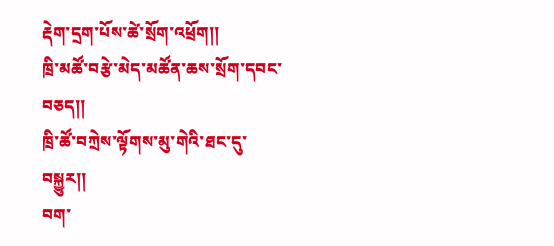རྡེག་དྲག་པོས་ཚེ་སྲོག་འཕྲོག།།
ཁྲི་མཚོ་བརྩེ་མེད་མཚོན་ཆས་སྲོག་དབང་བཅད།།
ཁྲི་ཚོ་བཀྲེས་ལྟོགས་མུ་གེའི་ཐང་དུ་བསྐྱུར།།
བག་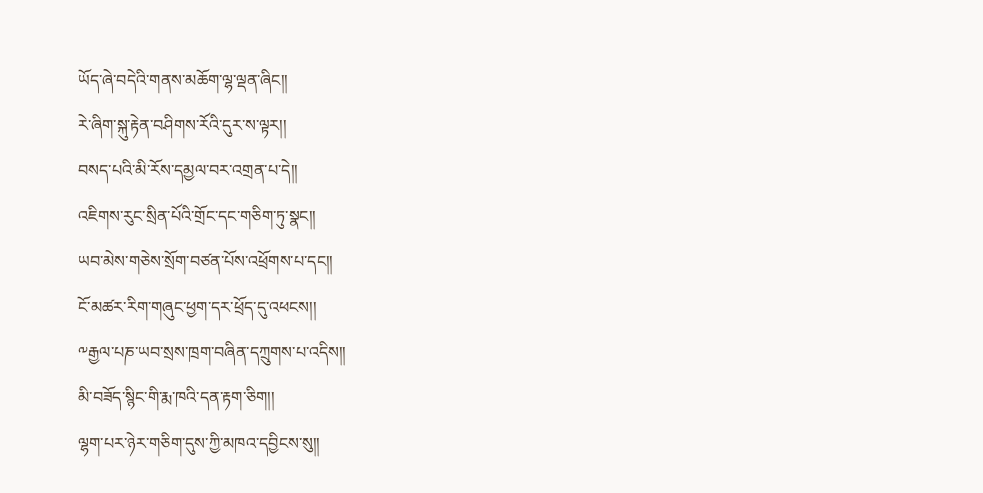ཡོད་ཞེ་བདེའི་གནས་མཆོག་ལྷ་ལྡན་ཞིང།།
རེ་ཞིག་སྐུ་རྟེན་བཤིགས་རོའི་དུར་ས་ལྟར།།
བསད་པའི་མི་རོས་དམྱལ་བར་འགྲན་པ་དེ།།
འཇིགས་རུང་སྲིན་པོའི་གྲོང་དང་གཅིག་ཏུ་སྣང།།
ཡབ་མེས་གཅེས་སྲོག་བཙན་པོས་འཕྲོགས་པ་དང།།
ངོ་མཚར་རིག་གཞུང་ཕྱག་དར་ཕྲོད་དུ་འཕངས།།
༸རྒྱལ་པཎ་ཡབ་སྲས་ཁྲག་བཞིན་དཀྲུགས་པ་འདིས།།
མི་བཟོད་སྙིང་གི་རྨ་ཁའི་དན་རྟག་ཅིག།།
ལྷག་པར་ཉེར་གཅིག་དུས་ཀྱི་མཁའ་དབྱིངས་སུ།།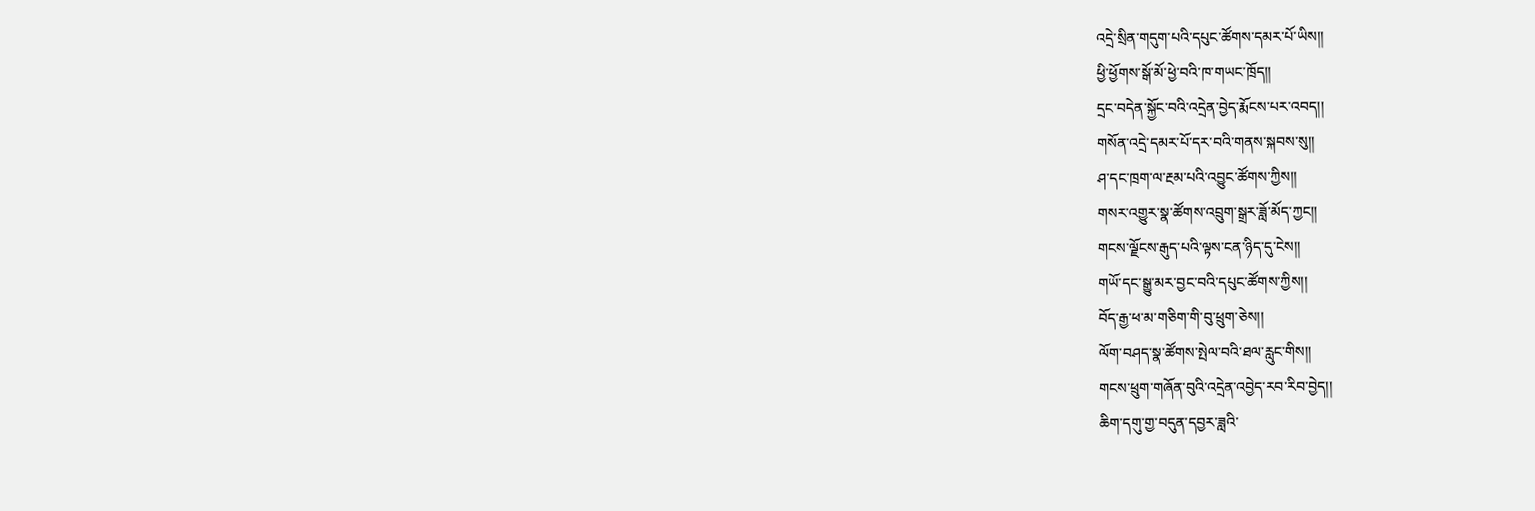འདྲེ་སྲིན་གདུག་པའི་དཔུང་ཚོགས་དམར་པོ་ཡིས།།
ཕྱི་ཕྱོགས་སྒོ་མོ་ཕྱེ་བའི་ཁ་གཡང་ཁྲོད།།
དྲང་བདེན་སྐྱོང་བའི་འདྲེན་བྱེད་རྨོངས་པར་འབད།།
གསོན་འདྲེ་དམར་པོ་དར་བའི་གནས་སྐབས་སུ།།
ཤ་དང་ཁྲག་ལ་རྔམ་པའི་འབྱུང་ཚོགས་ཀྱིས།།
གསར་འགྱུར་སྣ་ཚོགས་འབྲུག་སྒྲར་ཟློ་མོད་ཀྱང།།
གངས་ལྗོངས་རྒུད་པའི་ལྟས་ངན་ཉིད་དུ་ངེས།།
གཡོ་དང་སྒྱུ་མར་བྱང་བའི་དཔུང་ཚོགས་ཀྱིས།།
བོད་རྒྱ་ཕ་མ་གཅིག་གི་བུ་ཕྲུག་ཅེས།།
ལོག་བཤད་སྣ་ཚོགས་སྤེལ་བའི་ཐལ་རླུང་གིས།།
གངས་ཕྲུག་གཞོན་བུའི་འདྲེན་འབྱེད་རབ་རིབ་བྱེད།།
ཆིག་དགུ་གྱ་བདུན་དབྱར་ཟླའི་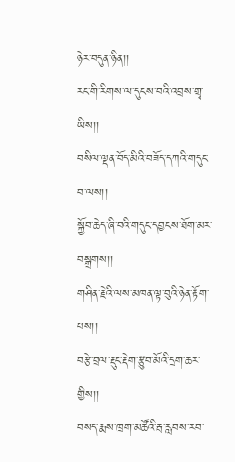ཉེར་བདུན་ཉིན།།
རང་གི་རིགས་ལ་དུངས་བའི་འབྲས་གྲྭ་ཡིས།།
བསིལ་ལྡན་བོད་མིའི་བཟོད་དཀའི་གདུང་བ་ལས།།
སྐྱོབ་ཆེད་ཞི་བའི་གདུང་དབྱངས་ཐོག་མར་བསྒྲགས།།
གཤིན་རྗེའི་ལས་མཁན་ལྟ་བུའི་ཉེན་རྟོག་པས།།
བརྩེ་བྲལ་རྡུང་རྡེག་རྩུབ་མོའི་དྲག་ཆར་གྱིས།།
བསད་རྨས་ཁྲག་མཚོའི་རྦ་རླབས་རབ་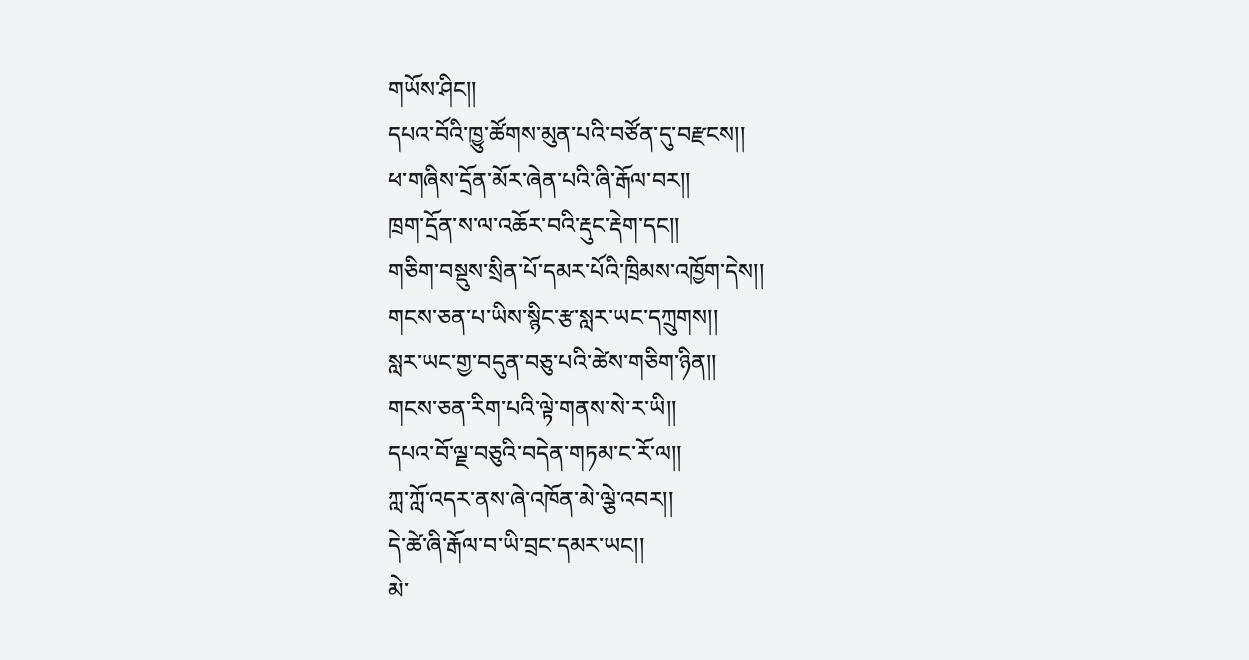གཡོས་ཤིང།།
དཔའ་བོའི་ཁྱུ་ཚོགས་མུན་པའི་བཙོན་དུ་བརྫངས།།
ཕ་གཞིས་དྲོན་མོར་ཞེན་པའི་ཞི་རྒོལ་བར།།
ཁྲག་དྲོན་ས་ལ་འཆོར་བའི་རྡུང་རྡེག་དང།།
གཅིག་བསྡུས་སྲིན་པོ་དམར་པོའི་ཁྲིམས་འཁྱོག་དེས།།
གངས་ཅན་པ་ཡིས་སྙིང་རྩ་སླར་ཡང་དཀྲུགས།།
སླར་ཡང་གྱ་བདུན་བཅུ་པའི་ཚེས་གཅིག་ཉིན།།
གངས་ཅན་རིག་པའི་ལྟེ་གནས་སེ་ར་ཡི།།
དཔའ་བོ་ལྗ་བཅུའི་བདེན་གཏམ་ང་རོ་ལ།།
ཀླ་ཀློ་འདར་ནས་ཞེ་འཁོན་མེ་ལྕེ་འབར།།
དེ་ཚེ་ཞི་རྒོལ་བ་ཡི་བྲང་དམར་ཡང།།
མེ་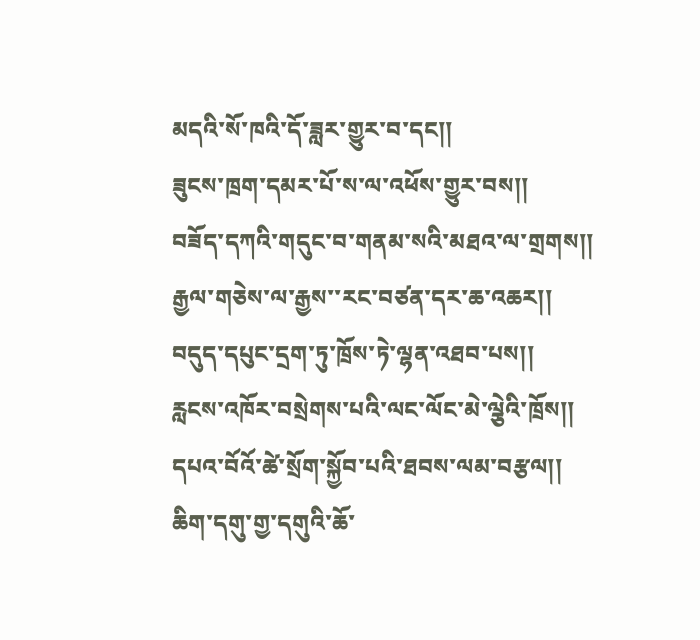མདའི་སོ་ཁའི་དོ་ཟླར་གྱུར་བ་དང།།
ཟུངས་ཁྲག་དམར་པོ་ས་ལ་འཕོས་གྱུར་བས།།
བཟོད་དཀའི་གདུང་བ་གནམ་སའི་མཐའ་ལ་གྲགས།།
རྒྱལ་གཅེས་ལ་རྒྱས་་རང་བཙན་དར་ཆ་འཆར།།
བདུད་དཔུང་དྲག་ཏུ་ཁྲོས་ཏེ་ལྷན་འཐབ་པས།།
རླངས་འཁོར་བསྲེགས་པའི་ལང་ལོང་མེ་ལྕེའི་ཁྲོས།།
དཔའ་བོའོ་ཚེ་སྲོག་སྐྱོབ་པའི་ཐབས་ལམ་བརྩལ།།
ཆིག་དགུ་གྱ་དགུའི་ཆོ་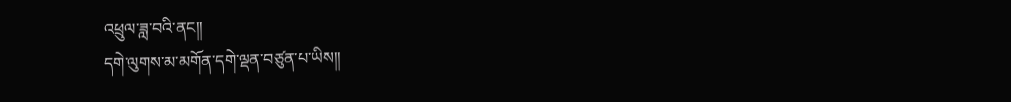འཕྲུལ་ཟླ་བའི་ནང།།
དགེ་ལུགས་མ་མགོན་དགེ་ལྡན་བཙུན་པ་ཡིས།།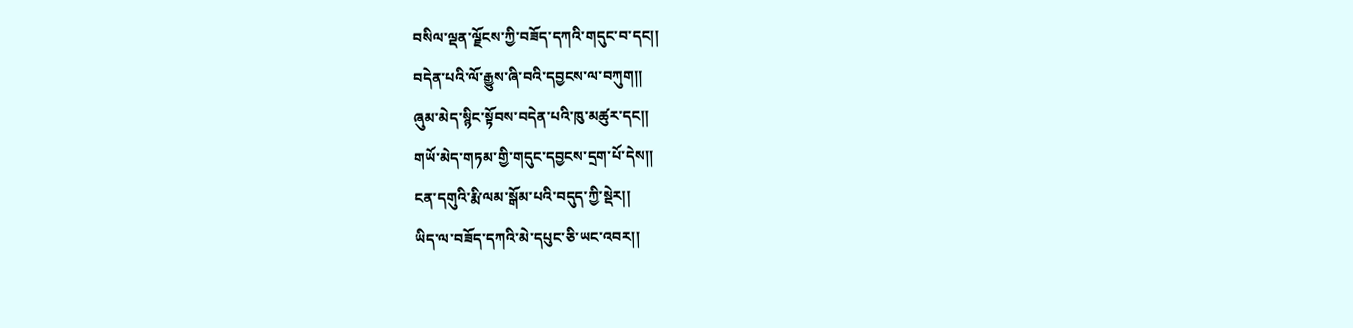བསིལ་ལྡན་ལྗོངས་ཀྱི་བཟོད་དཀའི་གདུང་བ་དང།།
བདེན་པའི་ལོ་རྒྱུས་ཞི་བའི་དབྱངས་ལ་བཀུག།།
ཞུམ་མེད་སྙིང་སྟོབས་བདེན་པའི་ཁུ་མཚུར་དང།།
གཡོ་མེད་གཏམ་གྱི་གདུང་དབྱངས་དྲག་པོ་དེས།།
ངན་དགུའི་རྨི་ལམ་སྒོམ་པའི་བདུད་ཀྱི་སྡེར།།
ཡིད་ལ་བཟོད་དཀའི་མེ་དཔུང་ཅི་ཡང་འབར།།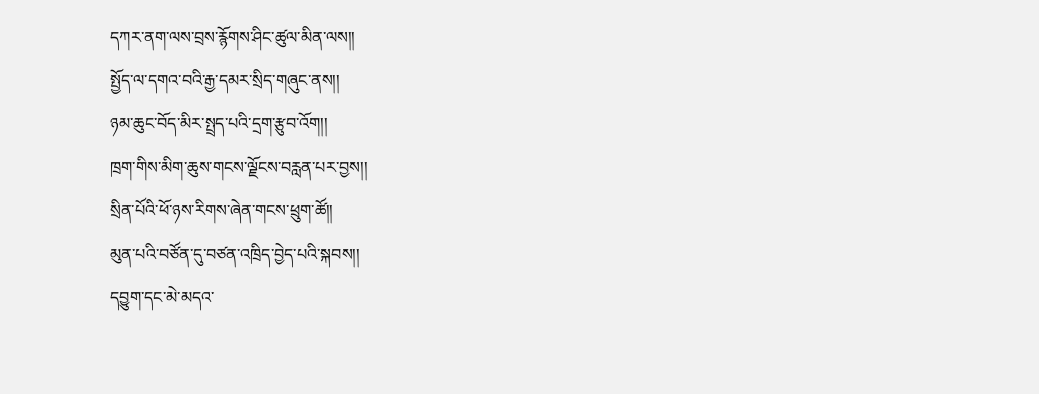དཀར་ནག་ལས་བྲས་རྙོགས་ཤིང་ཚུལ་མིན་ལས།།
སྤྱོད་ལ་དགའ་བའི་རྒྱ་དམར་སྲིད་གཞུང་ནས།།
ཉམ་ཆུང་བོད་མིར་སྤྲད་པའི་དྲག་རྩུབ་འོག།།
ཁྲག་གིས་མིག་ཆུས་གངས་ལྗོངས་བརླན་པར་བྱས།།
སྲིན་པོའི་ཕོ་ཉས་རིགས་ཞེན་གངས་ཕྲུག་ཚོ།།
མུན་པའི་བཙོན་དུ་བཙན་འཁྲིད་བྱེད་པའི་སྐབས།།
དབྱུག་དང་མེ་མདའ་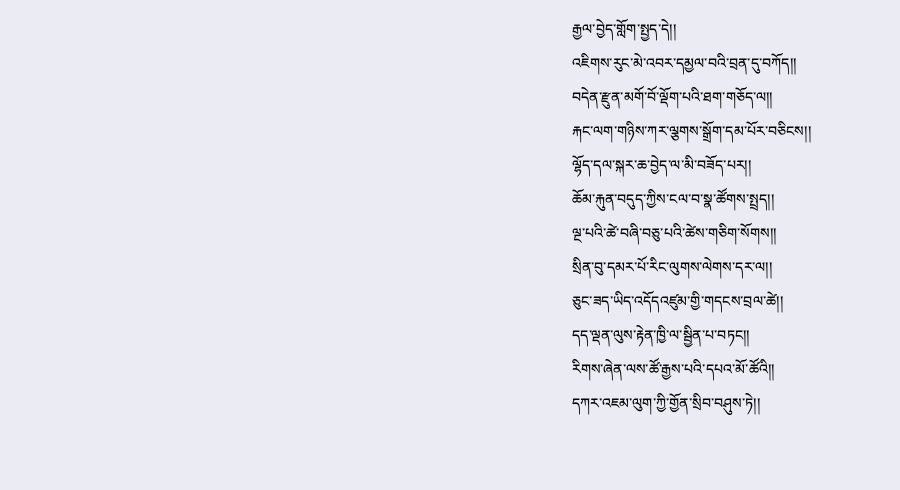རྒྱལ་བྱེད་གློག་སྤྱད་དེ།།
འཇིགས་རུང་མེ་འབར་དམྱལ་བའི་བྲན་དུ་བཀོད།།
བདེན་རྫུན་མགོ་བོ་ལྡོག་པའི་ཐག་གཅོད་ལ།།
རྐང་ལག་གཉིས་ཀར་ལྕགས་སྒྲོག་དམ་པོར་བཅིངས།།
ལྷོད་དལ་སྐར་ཆ་བྱེད་ལ་མི་བཟོད་པར།།
ཆོམ་རྐུན་བདུད་ཀྱིས་ངལ་བ་སྣ་ཚོགས་སྤྲད།།
ལྔ་པའི་ཚེ་བཞི་བཅུ་པའི་ཚེས་གཅིག་སོགས།།
སྲིན་བུ་དམར་པོ་རིང་ལུགས་ལེགས་དར་ལ།།
ཅུང་ཟད་ཡིད་འདོདའཛུམ་གྱི་གདངས་བྲལ་ཚེ།།
དད་ལྡན་ལུས་རྟེན་ཁྱི་ལ་སྦྱིན་པ་བཏང།།
རིགས་ཞེན་ལས་ཚོ་རྒྱས་པའི་དཔའ་མོ་ཚོའི།།
དཀར་འཇམ་ལུག་ཀྱི་གྱོན་སྲིབ་བཤུས་ཏེ།།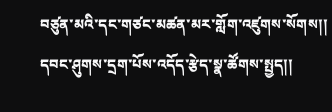བཙུན་མའི་དང་གཙང་མཚན་མར་གློག་འཛུགས་སོགས།།
དབང་ཤུགས་དྲག་པོས་འདོད་རྩེད་སྣ་ཚོགས་སྤྱད།།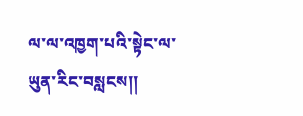ལ་ལ་འཁྱག་པའི་སྟེང་ལ་ཡུན་རིང་བསླངས།།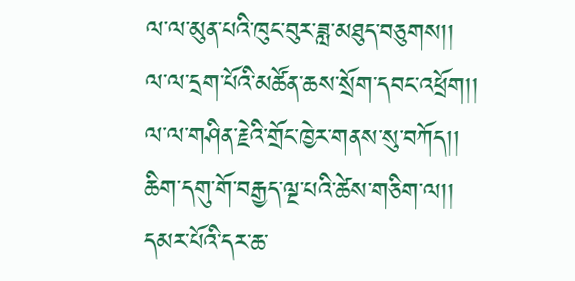ལ་ལ་མུན་པའི་ཁུང་བུར་ཟླ་མཐུད་བཅུགས།།
ལ་ལ་དྲག་པོའི་མཚོན་ཆས་སྲོག་དབང་འཕྲོག།།
ལ་ལ་གཤིན་རྗེའི་གྲོང་ཁྱེར་གནས་སུ་བཀོད།།
ཆིག་དགུ་གོ་བརྒྱད་ལྔ་པའི་ཚེས་གཅིག་ལ།།
དམར་པོའི་དར་ཆ་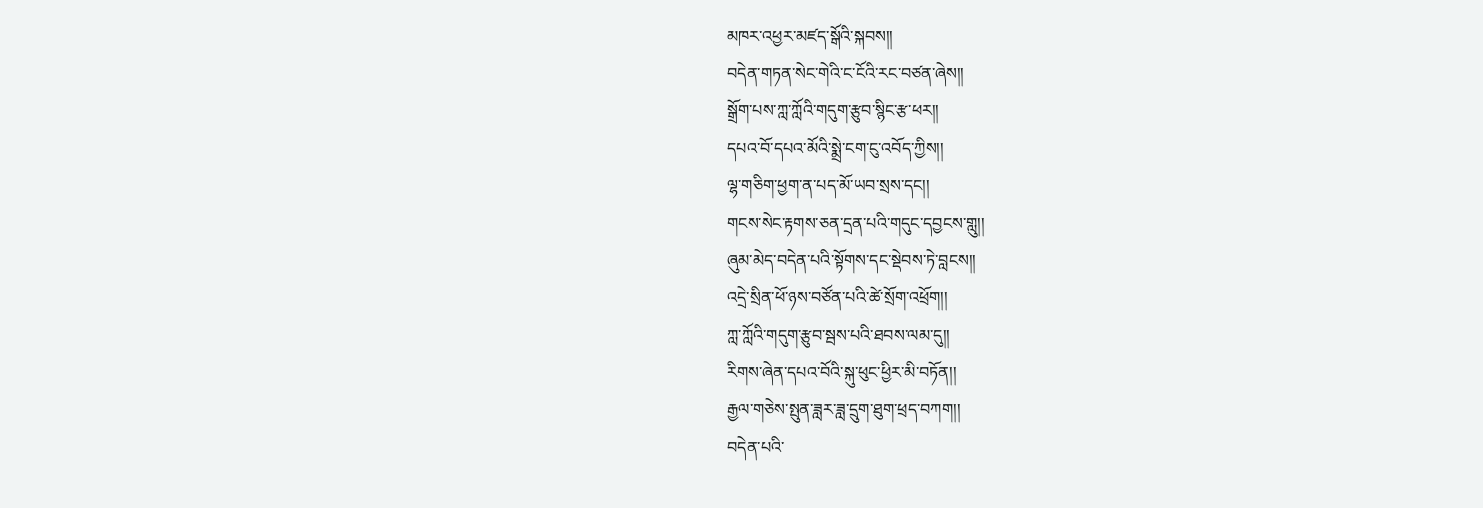མཁར་འཕྱར་མཛད་སྒོའི་སྐབས།།
བདེན་གཏན་སེང་གེའི་ང་ངོའི་རང་བཙན་ཞེས།།
སྒྲོག་པས་ཀླ་ཀློའི་གདུག་རྩུབ་སྙིང་རྩ་ཕར།།
དཔའ་བོ་དཔའ་མོའི་སྨྲེ་ངག་ངུ་འབོད་ཀྱིས།།
ལྷ་གཅིག་ཕྱག་ན་པད་མོ་ཡབ་སྲས་དང།།
གངས་སེང་རྟགས་ཅན་དྲན་པའི་གདུང་དབྱངས་གླུ།།
ཞུམ་མེད་བདེན་པའི་སྟོགས་དང་སྡེབས་ཏེ་བླངས།།
འདྲེ་སྲིན་ཕོ་ཉས་བཙོན་པའི་ཚེ་སྲོག་འཕྲོག།།
ཀླ་ཀློའི་གདུག་རྩུབ་སྦས་པའི་ཐབས་ལམ་དུ།།
རིགས་ཞེན་དཔའ་བོའི་སྐུ་ཕུང་ཕྱིར་མི་བཏོན།།
རྒྱལ་གཅེས་སྤུན་ཟླར་ཟླ་དྲུག་ཐུག་ཕྲད་བཀག།།
བདེན་པའི་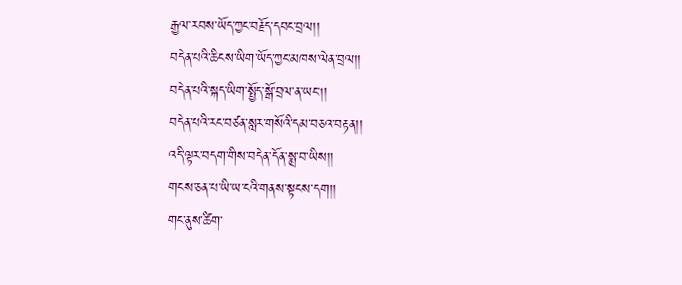རྒྱལ་རབས་ཡོད་ཀྱང་བརྗོད་དབང་བྲལ།།
བདེན་པའི་ཆིངས་ཡིག་ཡོད་ཀྱང་མཁས་ལེན་བྲལ།།
བདེན་པའི་སྐད་ཡིག་སྤྱོད་སྒོ་བྲལ་ན་ཡང།།
བདེན་པའི་རང་བཙན་སླར་གསོའི་དམ་བཅའ་བརྟན།།
འདི་ལྟར་བདག་གིས་བདེན་དོན་སྨྲ་བ་ཡིས།།
གངས་ཅན་པ་ཡི་ཡ་ངའི་གནས་སྟངས་དག།།
གང་ནུས་ཚིག་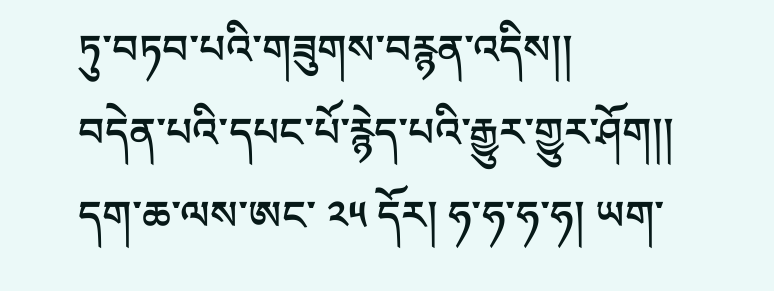ཏུ་བཏབ་པའི་གཟུགས་བརྙན་འདིས།།
བདེན་པའི་དཔང་པོ་རྙེད་པའི་རྒྱུར་གྱུར་ཤོག།།
དག་ཆ་ལས་ཨང་ ༢༥ དོར། ཧ་ཧ་ཧ་ཧ། ཡག་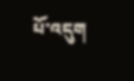པོ་འདུག